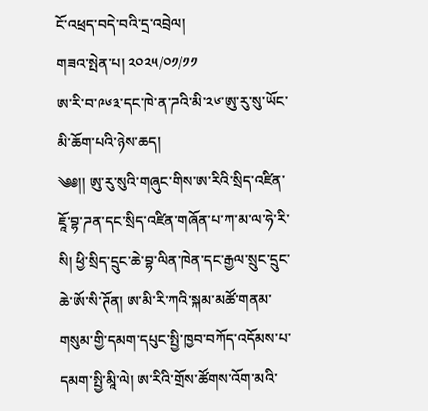ངོ་འཕྲད་བདེ་བའི་དྲ་འབྲེལ།
གཟའ་སྤེན་པ། ༢༠༢༥/༠༡/༡༡
ཨ་རི་བ་༩༦༣་དང་ཁེ་ན་ཌའི་མི་༢༦་ཨུ་རུ་སུ་ཡོང་མི་ཆོག་པའི་ཉེས་ཆད།
༄༅།། ཨུ་རུ་སུའི་གཞུང་གིས་ཨ་རིའི་སྲིད་འཛིན་ཇཱོ་བྷ་ཌན་དང་སྲིད་འཛིན་གཞོན་པ་ཀ་མ་ལ་ཧེ་རི་སི། ཕྱི་སྲིད་དྲུང་ཆེ་བྷ་ལིན་ཁེན་དང་རྒྱལ་སྲུང་དྲུང་ཆེ་ཨོ་སི་ཊོན། ཨ་མི་རི་ཀའི་སྐམ་མཚོ་གནམ་གསུམ་གྱི་དམག་དཔུང་སྤྱི་ཁྱབ་བཀོད་འདོམས་པ་དམག་སྤྱི་མཱི་ལེ། ཨ་རིའི་གྲོས་ཚོགས་འོག་མའི་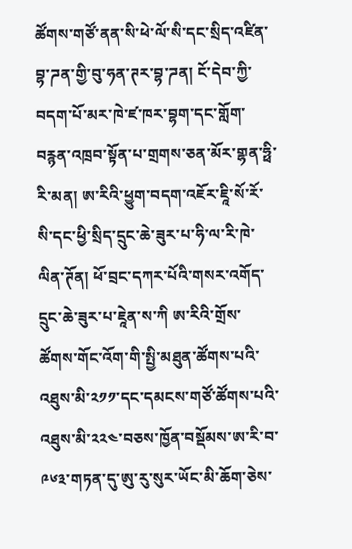ཚོགས་གཙོ་ནན་སི་ཕེ་ལོ་སི་དང་སྲིད་འཛིན་བྷ་ཌན་གྱི་བུ་ཧན་ཊར་བྷ་ཌན། ངོ་དེབ་ཀྱི་བདག་པོ་མར་ཁེ་ཛ་ཁར་བྷག་དང་གློག་བརྙན་འཁྲབ་སྟོན་པ་གྲགས་ཅན་མོར་གྷན་ཧྥི་རི་མན། ཨ་རིའི་ཕྱུག་བདག་འཇོར་ཇཱི་སོ་རོ་སི་དང་ཕྱི་སྲིད་དྲུང་ཆེ་ཟུར་པ་ཧི་ལ་རི་ཁེ་ལིན་ཊོན། ཕོ་བྲང་དཀར་པོའི་གསར་འགོད་དྲུང་ཆེ་ཟུར་པ་ཇཱེན་ས་ཀི ཨ་རིའི་གྲོས་ཚོགས་གོང་འོག་གི་སྤྱི་མཐུན་ཚོགས་པའི་འཐུས་མི་༢༡༡་དང་དམངས་གཙོ་ཚོགས་པའི་འཐུས་མི་༢༢༤་བཅས་ཁྱོན་བསྡོམས་ཨ་རི་བ་༩༦༣་གཏན་དུ་ཨུ་རུ་སུར་ཡོང་མི་ཆོག་ཅེས་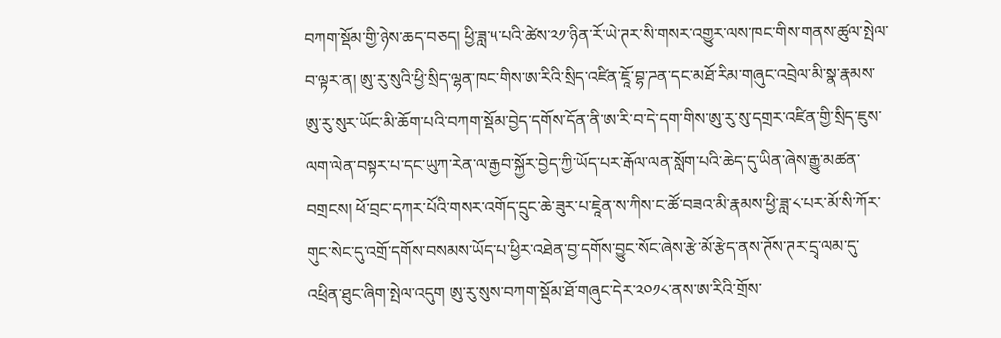བཀག་སྡོམ་གྱི་ཉེས་ཆད་བཅད། ཕྱི་ཟླ་༥་པའི་ཚེས་༢༡་ཉིན་རོ་ཡེ་ཊར་སི་གསར་འགྱུར་ལས་ཁང་གིས་གནས་ཚུལ་སྤེལ་བ་ལྟར་ན། ཨུ་རུ་སུའི་ཕྱི་སྲིད་ལྷན་ཁང་གིས་ཨ་རིའི་སྲིད་འཛིན་ཇཱོ་བྷ་ཌན་དང་མཐོ་རིམ་གཞུང་འབྲེལ་མི་སྣ་རྣམས་ཨུ་རུ་སུར་ཡོང་མི་ཆོག་པའི་བཀག་སྡོམ་བྱེད་དགོས་དོན་ནི་ཨ་རི་བ་དེ་དག་གིས་ཨུ་རུ་སུ་དགྲར་འཛིན་གྱི་སྲིད་ཇུས་ལག་ལེན་བསྟར་པ་དང་ཡུཀ་རེན་ལ་རྒྱབ་སྐྱོར་བྱེད་ཀྱི་ཡོད་པར་རྒོལ་ལན་སློག་པའི་ཆེད་དུ་ཡིན་ཞེས་རྒྱུ་མཚན་བགྲངས། ཕོ་བྲང་དཀར་པོའི་གསར་འགོད་དྲུང་ཆེ་ཟུར་པ་ཇཱེན་ས་ཀིས་ང་ཚོ་བཟའ་མི་རྣམས་ཕྱི་ཟླ་༨་པར་མོ་སི་ཀོར་གུང་སེང་དུ་འགྲོ་དགོས་བསམས་ཡོད་པ་ཕྱིར་འཐེན་བྱ་དགོས་བྱུང་སོང་ཞེས་རྩེ་མོ་རྩེད་ནས་ཊོས་ཊར་དྲྭ་ལམ་དུ་འཕྲིན་ཐུང་ཞིག་སྤེལ་འདུག ཨུ་རུ་སུས་བཀག་སྡོམ་ཐོ་གཞུང་དེར་༢༠༡༨་ནས་ཨ་རིའི་གྲོས་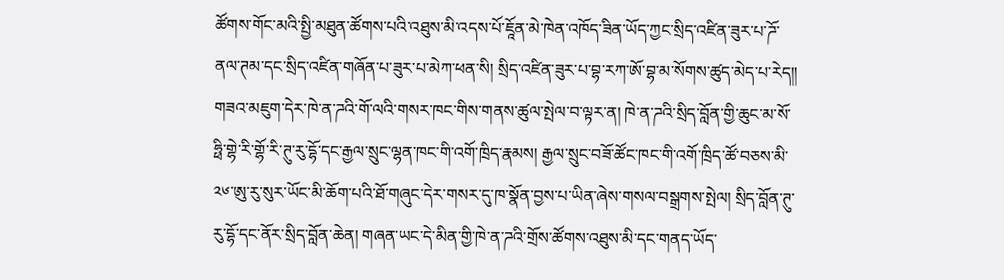ཚོགས་གོང་མའི་སྤྱི་མཐུན་ཚོགས་པའི་འཐུས་མི་འདས་པོ་ཇཱོན་མེ་ཁེན་འཁོད་ཟིན་ཡོད་ཀྱང་སྲིད་འཛིན་ཟུར་པ་ཌོ་ནལ་ཊམ་དང་སྲིད་འཛིན་གཞོན་པ་ཟུར་པ་མེཀ་ཕན་སི། སྲིད་འཛིན་ཟུར་པ་བྷ་རཀ་ཨོ་བྷ་མ་སོགས་ཚུད་མེད་པ་རེད།།
གཟའ་མཇུག་དེར་ཁེ་ན་ཌའི་གོ་ལའི་གསར་ཁང་གིས་གནས་ཚུལ་སྤེལ་བ་ལྟར་ན། ཁེ་ན་ཌའི་སྲིད་བློན་གྱི་ཆུང་མ་སོ་ཧྥི་གྷེ་རི་གྷོ་རི་ཊུ་རུ་དྷོ་དང་རྒྱལ་སྲུང་ལྷན་ཁང་གི་འགོ་ཁྲིད་རྣམས། རྒྱལ་སྲུང་བཟོ་ཚོང་ཁང་གི་འགོ་ཁྲིད་ཚོ་བཅས་མི་༢༦་ཨུ་རུ་སུར་ཡོང་མི་ཆོག་པའི་ཐོ་གཞུང་དེར་གསར་དུ་ཁ་སྣོན་བྱས་པ་ཡིན་ཞེས་གསལ་བསྒྲགས་སྤེལ། སྲིད་བློན་ཊུ་རུ་དྷོ་དང་ནོར་སྲིད་བློན་ཆེན། གཞན་ཡང་དེ་མིན་གྱི་ཁེ་ན་ཌའི་གྲོས་ཚོགས་འཐུས་མི་དང་གནད་ཡོད་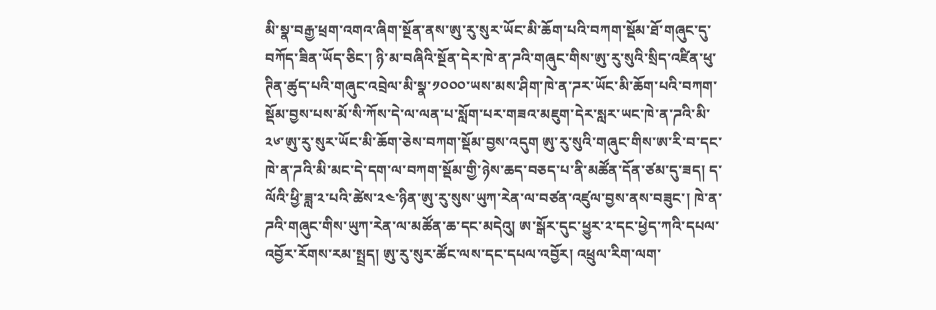མི་སྣ་བརྒྱ་ཕྲག་འགའ་ཞིག་སྔོན་ནས་ཨུ་རུ་སུར་ཡོང་མི་ཆོག་པའི་བཀག་སྡོམ་ཐོ་གཞུང་དུ་བཀོད་ཟིན་ཡོད་ཅིང་། ཉི་མ་བཞིའི་སྔོན་དེར་ཁེ་ན་ཌའི་གཞུང་གིས་ཨུ་རུ་སུའི་སྲིད་འཛིན་ཕུ་ཊིན་ཚུད་པའི་གཞུང་འབྲེལ་མི་སྣ་༡༠༠༠་ཡས་མས་ཤིག་ཁེ་ན་ཌར་ཡོང་མི་ཆོག་པའི་བཀག་སྡོམ་བྱས་པས་མོ་སི་ཀོས་དེ་ལ་ལན་པ་སློག་པར་གཟའ་མཇུག་དེར་སླར་ཡང་ཁེ་ན་ཌའི་མི་༢༦་ཨུ་རུ་སུར་ཡོང་མི་ཆོག་ཅེས་བཀག་སྡོམ་བྱས་འདུག ཨུ་རུ་སུའི་གཞུང་གིས་ཨ་རི་བ་དང་ཁེ་ན་ཌའི་མི་མང་དེ་དག་ལ་བཀག་སྡོམ་གྱི་ཉེས་ཆད་བཅད་པ་ནི་མཚོན་དོན་ཙམ་དུ་ཟད། ད་ལོའི་ཕྱི་ཟླ་༢་པའི་ཚེས་༢༤་ཉིན་ཨུ་རུ་སུས་ཡུཀ་རེན་ལ་བཙན་འཛུལ་བྱས་ནས་བཟུང་། ཁེ་ན་ཌའི་གཞུང་གིས་ཡུཀ་རེན་ལ་མཚོན་ཆ་དང་མདེའུ། ཨ་སྒོར་དུང་ཕྱུར་༢་དང་ཕྱེད་ཀའི་དཔལ་འབྱོར་རོགས་རམ་སྤྲད། ཨུ་རུ་སུར་ཚོང་ལས་དང་དཔལ་འབྱོར། འཕྲུལ་རིག་ལག་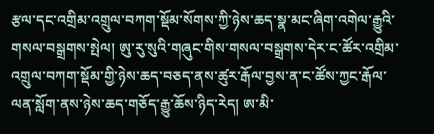རྩལ་དང་འགྲིམ་འགྲུལ་བཀག་སྡོམ་སོགས་ཀྱི་ཉེས་ཆད་སྣ་མང་ཞིག་འགེལ་རྒྱུའི་གསལ་བསྒྲགས་སྤེལ། ཨུ་རུ་སུའི་གཞུང་གིས་གསལ་བསྒྲགས་དེར་ང་ཚོར་འགྲིམ་འགྲུལ་བཀག་སྡོམ་གྱི་ཉེས་ཆད་བཅད་ནས་ཚུར་རྒོལ་བྱས་ན་ང་ཚོས་ཀྱང་རྒོལ་ལན་སློག་ནས་ཉེས་ཆད་གཅོད་རྒྱུ་ཆོས་ཉིད་རེད། ཨ་མི་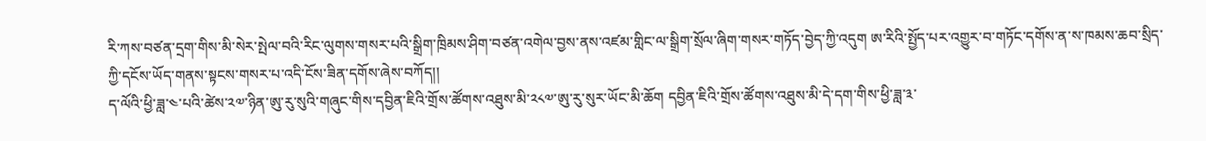རི་ཀས་བཙན་དྲག་གིས་མི་སེར་སྤེལ་བའི་རིང་ལུགས་གསར་པའི་སྒྲིག་ཁྲིམས་ཤིག་བཙན་འགེལ་བྱས་ནས་འཛམ་གླིང་ལ་སྒྲིག་སྲོལ་ཞིག་གསར་གཏོད་བྱེད་ཀྱི་འདུག ཨ་རིའི་སྤྱོད་པར་འགྱུར་བ་གཏོང་དགོས་ན་ས་ཁམས་ཆབ་སྲིད་ཀྱི་དངོས་ཡོད་གནས་སྟངས་གསར་པ་འདི་ངོས་ཟིན་དགོས་ཞེས་བཀོད།།
ད་ལོའི་ཕྱི་ཟླ་༤་པའི་ཚེས་༢༧་ཉིན་ཨུ་རུ་སུའི་གཞུང་གིས་དབྱིན་ཇིའི་གྲོས་ཚོགས་འཐུས་མི་༢༨༧་ཨུ་རུ་སུར་ཡོང་མི་ཆོག དབྱིན་ཇིའི་གྲོས་ཚོགས་འཐུས་མི་དེ་དག་གིས་ཕྱི་ཟླ་༣་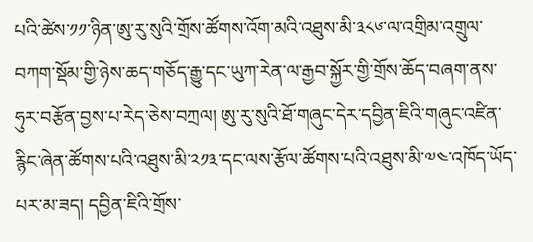པའི་ཚེས་༡༡་ཉིན་ཨུ་རུ་སུའི་གྲོས་ཚོགས་འོག་མའི་འཐུས་མི་༣༨༦་ལ་འགྲིམ་འགྲུལ་བཀག་སྡོམ་གྱི་ཉེས་ཆད་གཅོད་རྒྱུ་དང་ཡུཀ་རེན་ལ་རྒྱབ་སྐྱོར་གྱི་གྲོས་ཆོད་བཞག་ནས་ཧུར་བརྩོན་བྱས་པ་རེད་ཅེས་བཀྲལ། ཨུ་རུ་སུའི་ཐོ་གཞུང་དེར་དབྱིན་ཇིའི་གཞུང་འཛིན་རྙིང་ཞེན་ཚོགས་པའི་འཐུས་མི་༢༡༣་དང་ལས་རྩོལ་ཚོགས་པའི་འཐུས་མི་༧༤་འཁོད་ཡོད་པར་མ་ཟད། དབྱིན་ཇིའི་གྲོས་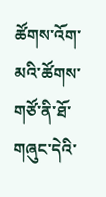ཚོགས་འོག་མའི་ཚོགས་གཙོ་ནི་ཐོ་གཞུང་དེའི་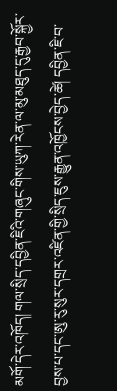མགོ་དེར་འཁོད། གལ་སྲིད་དབྱིན་ཇིའི་གཞུང་གིས་ཡུཀ་རེན་ལ་མུ་མཐུད་དུ་རྒྱབ་སྐྱོར་བྱས་པ་དང་ཨུ་རུ་སུར་དགྲར་འཛིན་གྱི་སྲིད་ཇུས་རྒྱུན་འཁྱོངས་བྱེད་ཚེ། དབྱིན་ཇི་བ་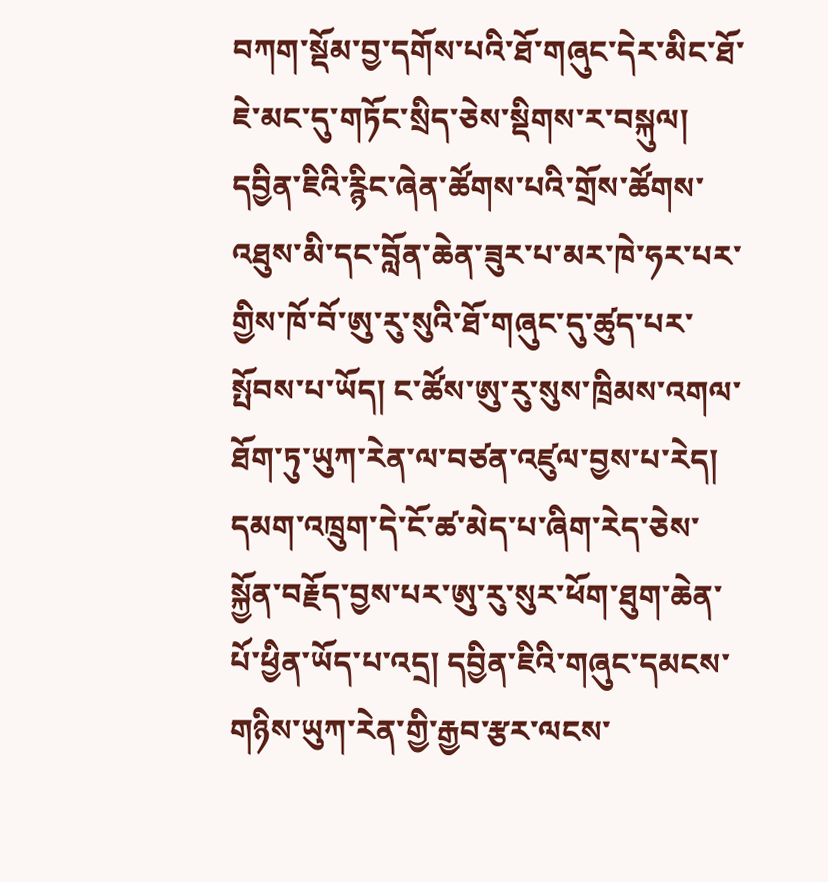བཀག་སྡོམ་བྱ་དགོས་པའི་ཐོ་གཞུང་དེར་མིང་ཐོ་ཇེ་མང་དུ་གཏོང་སྲིད་ཅེས་སྡིགས་ར་བསྐུལ། དབྱིན་ཇིའི་རྙིང་ཞེན་ཚོགས་པའི་གྲོས་ཚོགས་འཐུས་མི་དང་བློན་ཆེན་ཟུར་པ་མར་ཁེ་ཧར་པར་གྱིས་ཁོ་བོ་ཨུ་རུ་སུའི་ཐོ་གཞུང་དུ་ཚུད་པར་སྤོབས་པ་ཡོད། ང་ཚོས་ཨུ་རུ་སུས་ཁྲིམས་འགལ་ཐོག་ཏུ་ཡུཀ་རེན་ལ་བཙན་འཛུལ་བྱས་པ་རེད། དམག་འཁྲུག་དེ་ངོ་ཚ་མེད་པ་ཞིག་རེད་ཅེས་སྐྱོན་བརྗོད་བྱས་པར་ཨུ་རུ་སུར་ཕོག་ཐུག་ཆེན་པོ་ཕྱིན་ཡོད་པ་འདྲ། དབྱིན་ཇིའི་གཞུང་དམངས་གཉིས་ཡུཀ་རེན་གྱི་རྒྱབ་རྩར་ལངས་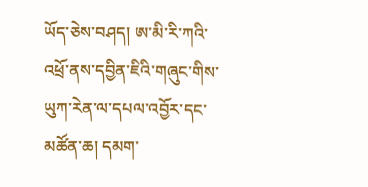ཡོད་ཅེས་བཤད། ཨ་མི་རི་ཀའི་འཕྲོ་ནས་དབྱིན་ཇིའི་གཞུང་གིས་ཡུཀ་རེན་ལ་དཔལ་འབྱོར་དང་མཚོན་ཆ། དམག་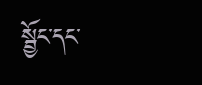སྦྱོང་དང་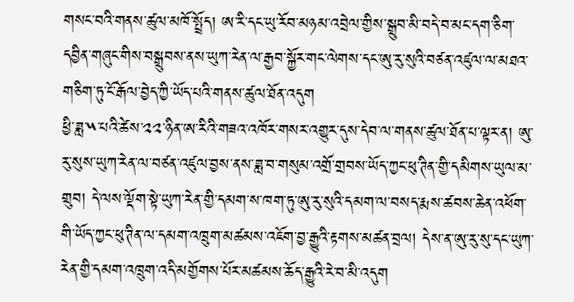གསང་བའི་གནས་ཚུལ་མཁོ་སྤྲོད། ཨ་རི་དང་ཡུ་རོབ་མཉམ་འབྲེལ་གྱིས་སྒྲུབ་མི་བདེ་བ་མང་དག་ཅིག་དབྱིན་གཞུང་གིས་བསྒྲུབས་ནས་ཡུཀ་རེན་ལ་རྒྱབ་སྐྱོར་གང་ལེགས་དང་ཨུ་རུ་སུའི་བཙན་འཛུལ་ལ་མཐའ་གཅིག་ཏུ་ངོ་རྒོལ་བྱེད་ཀྱི་ཡོད་པའི་གནས་ཚུལ་ཐོན་འདུག
ཕྱི་ཟླ་༥་པའི་ཚེས་༢༢་ཉིན་ཨ་རིའི་གཟའ་འཁོར་གསར་འགྱུར་དུས་དེབ་ལ་གནས་ཚུལ་ཐོན་པ་ལྟར་ན། ཨུ་རུ་སུས་ཡུཀ་རེན་ལ་བཙན་འཛུལ་བྱས་ནས་ཟླ་བ་གསུམ་འགྲོ་གྲབས་ཡོད་ཀྱང་ཕུ་ཊིན་གྱི་དམིགས་ཡུལ་མ་གྲུབ། དེ་ལས་ལྡོག་སྟེ་ཡུཀ་རེན་གྱི་དམག་ས་ཁག་ཏུ་ཨུ་རུ་སུའི་དམག་ལ་བསད་རྨས་ཚབས་ཆེན་འཕོག་གི་ཡོད་ཀྱང་ཕུ་ཊིན་ལ་དམག་འཁྲུག་མཚམས་འཇོག་བྱ་རྒྱུའི་རྟགས་མཚན་བྲལ། དེས་ན་ཨུ་རུ་སུ་དང་ཡུཀ་རེན་གྱི་དམག་འཁྲུག་འདི་མགྱོགས་པོར་མཚམས་ཆོད་རྒྱུའི་རེ་བ་མི་འདུག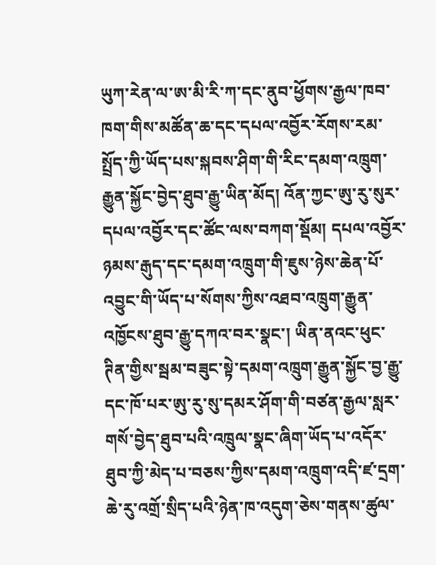ཡུཀ་རེན་ལ་ཨ་མི་རི་ཀ་དང་ནུབ་ཕྱོགས་རྒྱལ་ཁབ་ཁག་གིས་མཚོན་ཆ་དང་དཔལ་འབྱོར་རོགས་རམ་སྤྲོད་ཀྱི་ཡོད་པས་སྐབས་ཤིག་གི་རིང་དམག་འཁྲུག་རྒྱུན་སྐྱོང་བྱེད་ཐུབ་རྒྱུ་ཡིན་མོད། འོན་ཀྱང་ཨུ་རུ་སུར་དཔལ་འབྱོར་དང་ཚོང་ལས་བཀག་སྡོམ། དཔལ་འབྱོར་ཉམས་རྒུད་དང་དམག་འཁྲུག་གི་ཇུས་ཉེས་ཆེན་པོ་འབྱུང་གི་ཡོད་པ་སོགས་ཀྱིས་འཐབ་འཁྲུག་རྒྱུན་འཁྱོངས་ཐུབ་རྒྱུ་དཀའ་བར་སྣང་། ཡིན་ནའང་ཕུང་ཊིན་གྱིས་སྦམ་བཟུང་སྟེ་དམག་འཁྲུག་རྒྱུན་སྐྱོང་བྱ་རྒྱུ་དང་ཁོ་པར་ཨུ་རུ་སུ་དམར་ཤོག་གི་བཙན་རྒྱལ་སླར་གསོ་བྱེད་ཐུབ་པའི་འཁྲུལ་སྣང་ཞིག་ཡོད་པ་འདོར་ཐུབ་ཀྱི་མེད་པ་བཅས་ཀྱིས་དམག་འཁྲུག་འདི་ཛ་དྲག་ཆེ་རུ་འགྲོ་སྲིད་པའི་ཉེན་ཁ་འདུག་ཅེས་གནས་ཚུལ་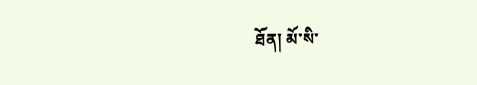ཐོན། མོ་སི་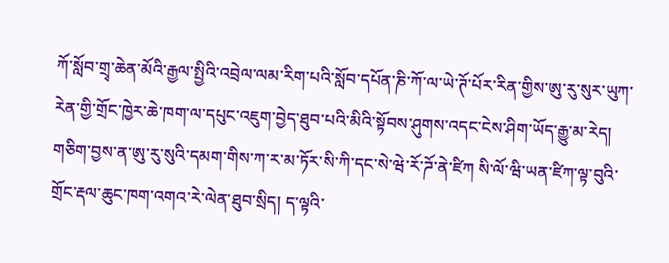ཀོ་སློབ་གྲྭ་ཆེན་མོའི་རྒྱལ་སྤྱིའི་འབྲེལ་ལམ་རིག་པའི་སློབ་དཔོན་ཎི་ཀོ་ལ་ཡེ་ཊོ་པོར་རིན་གྱིས་ཨུ་རུ་སུར་ཡུཀ་རེན་གྱི་གྲོང་ཁྱེར་ཆེ་ཁག་ལ་དཔུང་འཇུག་བྱེད་ཐུབ་པའི་མིའི་སྟོབས་ཤུགས་འདང་ངེས་ཤིག་ཡོད་རྒྱུ་མ་རེད། གཅིག་བྱས་ན་ཨུ་རུ་སུའི་དམག་གིས་ཀ་ར་མ་ཏོར་སི་ཀི་དང་སེ་ཝེ་རོ་ཌོ་ནེ་ཛིཀ སི་ལོ་ཝི་ཡན་ཛིཀ་ལྟ་བུའི་གྲོང་རྡལ་ཆུང་ཁག་འགའ་རེ་ལེན་ཐུབ་སྲིད། ད་ལྟའི་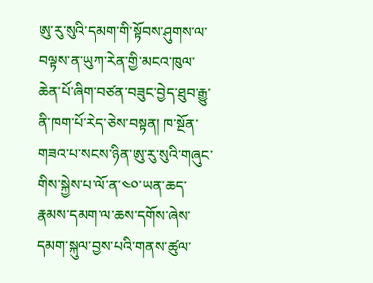ཨུ་རུ་སུའི་དམག་གི་སྟོབས་ཤུགས་ལ་བལྟས་ན་ཡུཀ་རེན་གྱི་མངའ་ཁུལ་ཆེན་པོ་ཞིག་བཙན་བཟུང་བྱེད་ཐུབ་རྒྱུ་ནི་ཁག་པོ་རེད་ཅེས་བསྟན། ཁ་སྔོན་གཟའ་པ་སངས་ཉིན་ཨུ་རུ་སུའི་གཞུང་གིས་སྐྱེས་པ་ལོ་ན་༤༠་ཡན་ཆད་རྣམས་དམག་ལ་ཆས་དགོས་ཞེས་དམག་སྐུལ་བྱས་པའི་གནས་ཚུལ་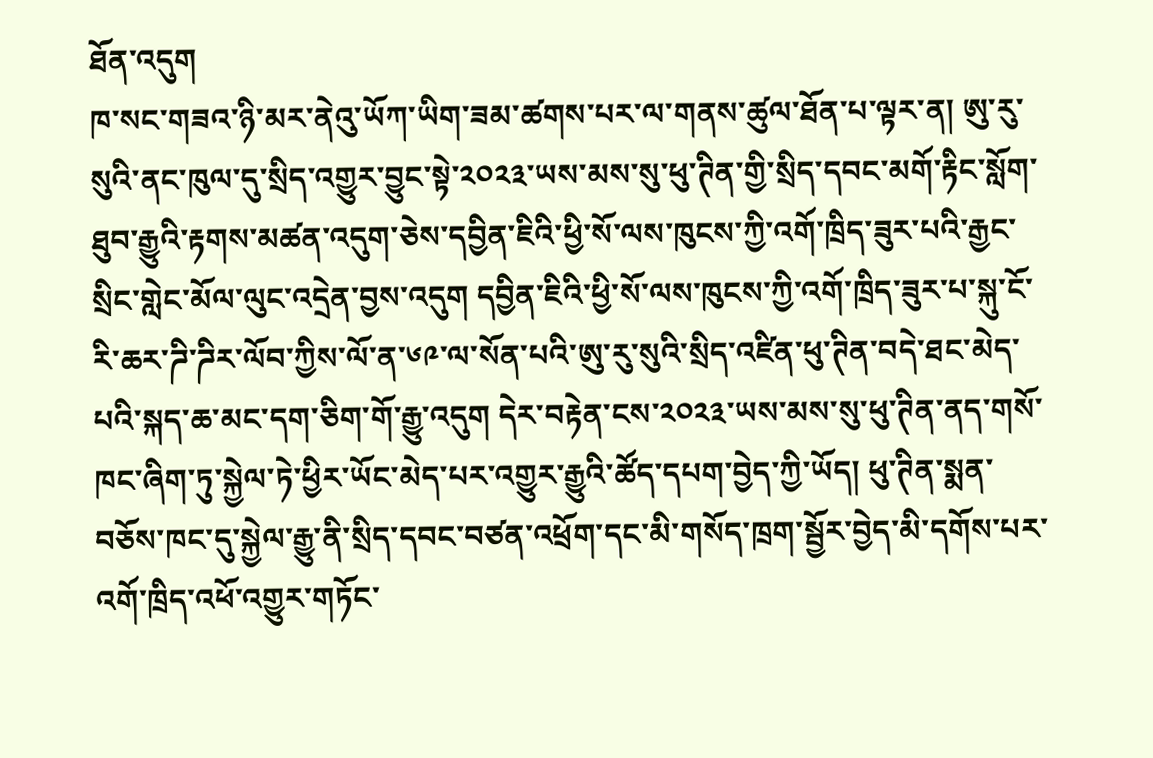ཐོན་འདུག
ཁ་སང་གཟའ་ཉི་མར་ནེའུ་ཡོཀ་ཡིག་ཟམ་ཚགས་པར་ལ་གནས་ཚུལ་ཐོན་པ་ལྟར་ན། ཨུ་རུ་སུའི་ནང་ཁུལ་དུ་སྲིད་འགྱུར་བྱུང་སྟེ་༢༠༢༣་ཡས་མས་སུ་ཕུ་ཊིན་གྱི་སྲིད་དབང་མགོ་རྟིང་སློག་ཐུབ་རྒྱུའི་རྟགས་མཚན་འདུག་ཅེས་དབྱིན་ཇིའི་ཕྱི་སོ་ལས་ཁུངས་ཀྱི་འགོ་ཁྲིད་ཟུར་པའི་རྒྱང་སྲིང་གླེང་མོལ་ལུང་འདྲེན་བྱས་འདུག དབྱིན་ཇིའི་ཕྱི་སོ་ལས་ཁུངས་ཀྱི་འགོ་ཁྲིད་ཟུར་པ་སྐུ་ངོ་རི་ཆར་ཌི་ཌིར་ལོབ་ཀྱིས་ལོ་ན་༦༩་ལ་སོན་པའི་ཨུ་རུ་སུའི་སྲིད་འཛིན་ཕུ་ཊིན་བདེ་ཐང་མེད་པའི་སྐད་ཆ་མང་དག་ཅིག་གོ་རྒྱུ་འདུག དེར་བརྟེན་ངས་༢༠༢༣་ཡས་མས་སུ་ཕུ་ཊིན་ནད་གསོ་ཁང་ཞིག་ཏུ་སྐྱེལ་ཏེ་ཕྱིར་ཡོང་མེད་པར་འགྱུར་རྒྱུའི་ཚོད་དཔག་བྱེད་ཀྱི་ཡོད། ཕུ་ཊིན་སྨན་བཅོས་ཁང་དུ་སྐྱེལ་རྒྱུ་ནི་སྲིད་དབང་བཙན་འཕྲོག་དང་མི་གསོད་ཁྲག་སྦྱོར་བྱེད་མི་དགོས་པར་འགོ་ཁྲིད་འཕོ་འགྱུར་གཏོང་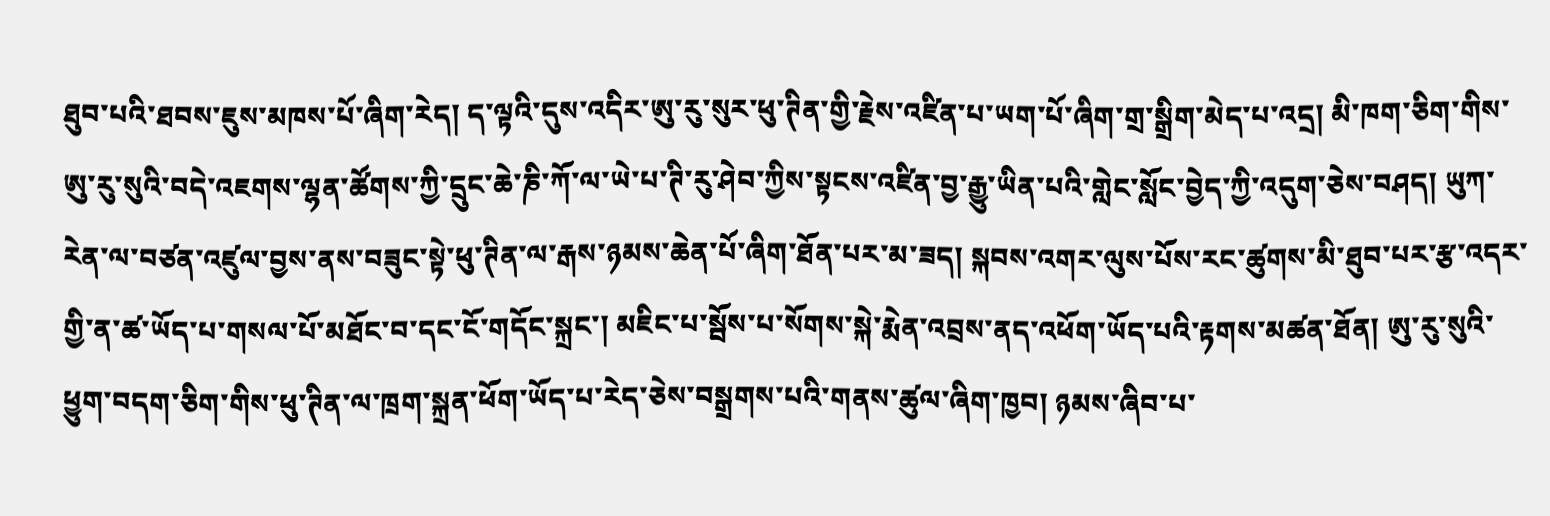ཐུབ་པའི་ཐབས་ཇུས་མཁས་པོ་ཞིག་རེད། ད་ལྟའི་དུས་འདིར་ཨུ་རུ་སུར་ཕུ་ཊིན་གྱི་རྗེས་འཛིན་པ་ཡག་པོ་ཞིག་གྲ་སྒྲིག་མེད་པ་འདྲ། མི་ཁག་ཅིག་གིས་ཨུ་རུ་སུའི་བདེ་འཇགས་ལྷན་ཚོགས་ཀྱི་དྲུང་ཆེ་ཎི་ཀོ་ལ་ཡེ་པ་ཊི་རུ་ཤེབ་ཀྱིས་སྟངས་འཛིན་བྱ་རྒྱུ་ཡིན་པའི་གླེང་སློང་བྱེད་ཀྱི་འདུག་ཅེས་བཤད། ཡུཀ་རེན་ལ་བཙན་འཛུལ་བྱས་ནས་བཟུང་སྟེ་ཕུ་ཊིན་ལ་རྒས་ཉམས་ཆེན་པོ་ཞིག་ཐོན་པར་མ་ཟད། སྐབས་འགར་ལུས་པོས་རང་ཚུགས་མི་ཐུབ་པར་རྩ་འདར་གྱི་ན་ཚ་ཡོད་པ་གསལ་པོ་མཐོང་བ་དང་ངོ་གདོང་སྐྲང་། མཇིང་པ་སྦོས་པ་སོགས་སྐེ་རྨེན་འབྲས་ནད་འཕོག་ཡོད་པའི་རྟགས་མཚན་ཐོན། ཨུ་རུ་སུའི་ཕྱུག་བདག་ཅིག་གིས་ཕུ་ཊིན་ལ་ཁྲག་སྐྲན་ཕོག་ཡོད་པ་རེད་ཅེས་བསྒྲགས་པའི་གནས་ཚུལ་ཞིག་ཁྱབ། ཉམས་ཞིབ་པ་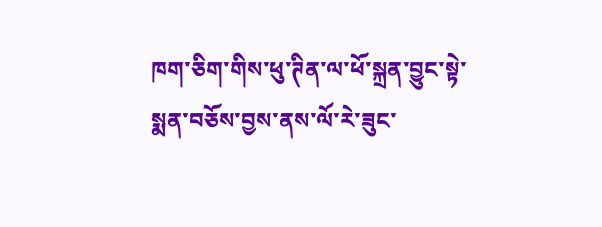ཁག་ཅིག་གིས་ཕུ་ཊིན་ལ་ཕོ་སྐྲན་བྱུང་སྟེ་སྨན་བཅོས་བྱས་ནས་ལོ་རེ་ཟུང་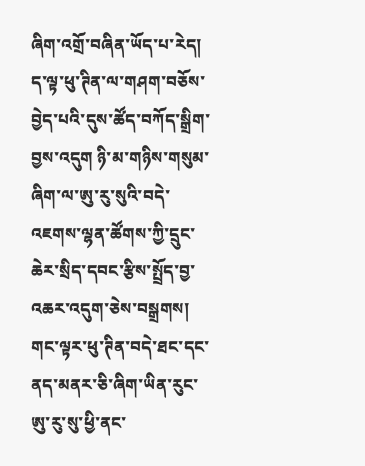ཞིག་འགྲོ་བཞིན་ཡོད་པ་རེད། ད་ལྟ་ཕུ་ཊིན་ལ་གཤག་བཅོས་བྱེད་པའི་དུས་ཚོད་བཀོད་སྒྲིག་བྱས་འདུག ཉི་མ་གཉིས་གསུམ་ཞིག་ལ་ཨུ་རུ་སུའི་བདེ་འཇགས་ལྷན་ཚོགས་ཀྱི་དྲུང་ཆེར་སྲིད་དབང་རྩིས་སྤྲོད་བྱ་འཆར་འདུག་ཅེས་བསྒྲགས། གང་ལྟར་ཕུ་ཊིན་བདེ་ཐང་དང་ནད་མནར་ཅི་ཞིག་ཡིན་རུང་ཨུ་རུ་སུ་ཕྱི་ནང་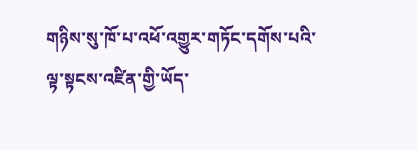གཉིས་སུ་ཁོ་པ་འཕོ་འགྱུར་གཏོང་དགོས་པའི་ལྟ་སྟངས་འཛིན་གྱི་ཡོད་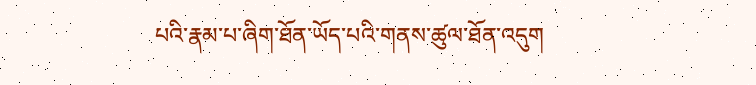པའི་རྣམ་པ་ཞིག་ཐོན་ཡོད་པའི་གནས་ཚུལ་ཐོན་འདུག